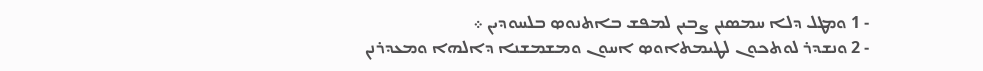- 1 ܘܡܛܠ ܕܠܐ ܚܡܤܢܢ ܨܒܝܢ ܠܡܦܫ ܒܐܬܢܘܤ ܒܠܚܘܕܝܢ ܀
- 2 ܘܢܫܕܪ ܠܘܬܟܘܢ ܠܛܝܡܬܐܘܤ ܐܚܘܢ ܘܡܫܡܫܢܐ ܕܐܠܗܐ ܘܡܥܕܪܢܢ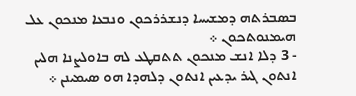ܒܤܒܪܬܗ ܕܡܫܝܚܐ ܕܢܫܪܪܟܘܢ ܘܢܒܥܐ ܡܢܟܘܢ ܥܠ ܗܝܡܢܘܬܟܘܢ ܀
- 3 ܕܠܐ ܐܢܫ ܡܢܟܘܢ ܬܬܩܛܥ ܠܗ ܒܐܘܠܨܢܐ ܗܠܝܢ ܐܢܬܘܢ ܓܝܪ ܝܕܥܝܢ ܐܢܬܘܢ ܕܠܗܕܐ ܗܘ ܤܝܡܝܢܢ ܀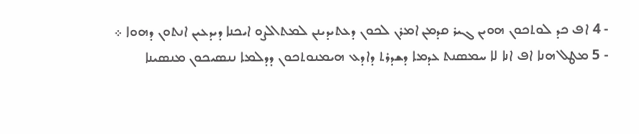- 4 ܐܦ ܟܕ ܠܘܬܟܘܢ ܗܘܝܢ ܓܝܪ ܩܕܡܢ ܐܡܪܢ ܠܟܘܢ ܕܥܬܝܕܝܢܢ ܠܡܬܐܠܨܘ ܐܝܟܢܐ ܕܝܕܥܝܢ ܐܢܬܘܢ ܕܗܘܐ ܀
- 5 ܡܛܠ ܗܢܐ ܐܦ ܐܢܐ ܠܐ ܚܡܤܢܬ ܥܕܡܐ ܕܫܕܪܬ ܕܐܕܥ ܗܝܡܢܘܬܟܘܢ ܕܕܠܡܐ ܢܢܤܝܟܘܢ ܡܢܤܝܢܐ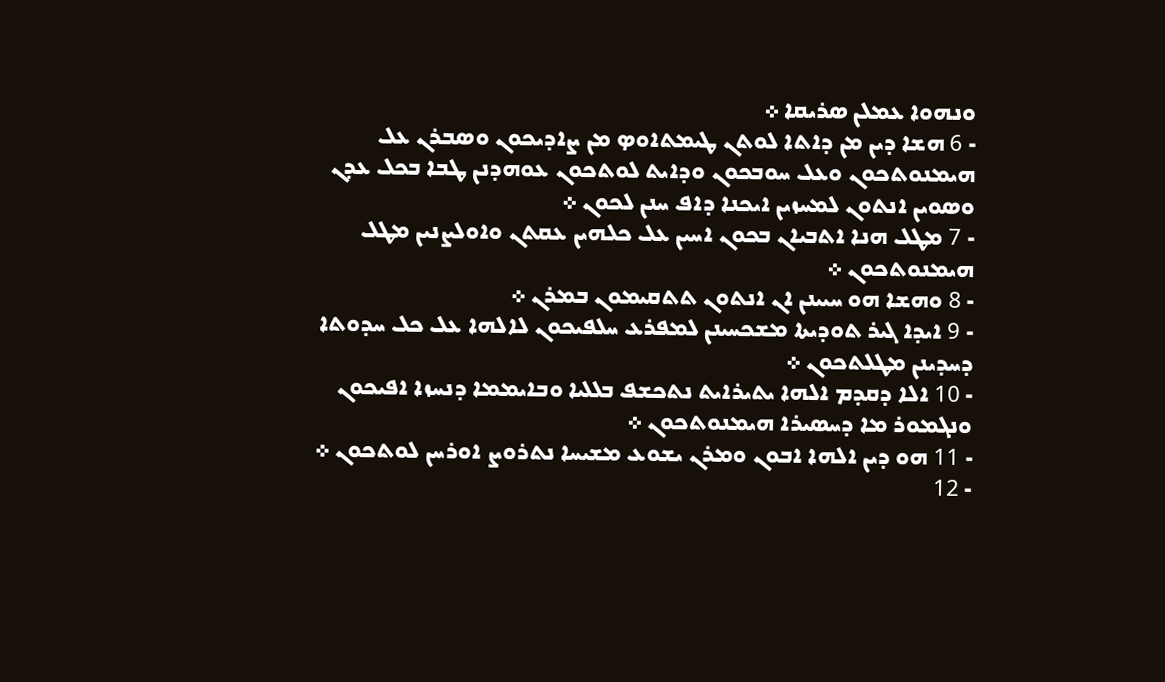ܘܢܗܘܐ ܥܡܠܢ ܤܪܝܩܐ ܀
- 6 ܗܫܐ ܕܝܢ ܡܢ ܕܐܬܐ ܠܘܬܢ ܛܝܡܬܐܘܤ ܡܢ ܨܐܕܝܟܘܢ ܘܤܒܪܢ ܥܠ ܗܝܡܢܘܬܟܘܢ ܘܥܠ ܚܘܒܟܘܢ ܘܕܐܝܬ ܠܘܬܟܘܢ ܥܘܗܕܢܢ ܛܒܐ ܒܟܠ ܥܕܢ ܘܤܘܝܢ ܐܢܬܘܢ ܠܡܚܙܝܢ ܐܝܟܢܐ ܕܐܦ ܚܢܢ ܠܟܘܢ ܀
- 7 ܡܛܠ ܗܢܐ ܐܬܒܝܐܢ ܒܟܘܢ ܐܚܝܢ ܥܠ ܟܠܗܝܢ ܥܩܬܢ ܘܐܘܠܨܢܝܢ ܡܛܠ ܗܝܡܢܘܬܟܘܢ ܀
- 8 ܘܗܫܐ ܗܘ ܚܝܝܢܢ ܐܢ ܐܢܬܘܢ ܬܬܩܝܡܘܢ ܒܡܪܢ ܀
- 9 ܐܝܕܐ ܓܝܪ ܬܘܕܝܬܐ ܡܫܟܚܝܢܢ ܠܡܦܪܥ ܚܠܦܝܟܘܢ ܠܐܠܗܐ ܥܠ ܟܠ ܚܕܘܬܐ ܕܚܕܝܢܢ ܡܛܠܬܟܘܢ ܀
- 10 ܐܠܐ ܕܩܕܡ ܐܠܗܐ ܝܬܝܪܐܝܬ ܢܬܟܫܦ ܒܠܠܝܐ ܘܒܐܝܡܡܐ ܕܢܚܙܐ ܐܦܝܟܘܢ ܘܢܓܡܘܪ ܡܐ ܕܚܤܝܪܐ ܗܝܡܢܘܬܟܘܢ ܀
- 11 ܗܘ ܕܝܢ ܐܠܗܐ ܐܒܘܢ ܘܡܪܢ ܝܫܘܥ ܡܫܝܚܐ ܢܬܪܘܨ ܐܘܪܚܢ ܠܘܬܟܘܢ ܀
- 12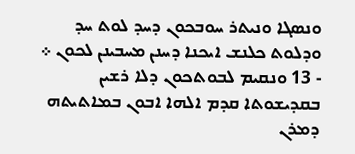ܘܢܤܓܐ ܘܢܝܬܪ ܚܘܒܟܘܢ ܕܚܕ ܠܘܬ ܚܕ ܘܕܠܘܬ ܟܠܢܫ ܐܝܟܢܐ ܕܚܢܢ ܡܚܒܝܢܢ ܠܟܘܢ ܀
- 13 ܘܢܩܝܡ ܠܒܘܬܟܘܢ ܕܠܐ ܪܫܝܢ ܒܩܕܝܫܘܬܐ ܩܕܡ ܐܠܗܐ ܐܒܘܢ ܒܡܐܬܝܬܗ ܕܡܪܢ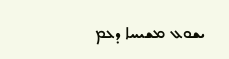ܝܫܘܥ ܡܫܝܚܐ ܕܥܡ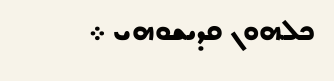ܟܠܗܘܢ ܩܕܝܫܘܗܝ ܀